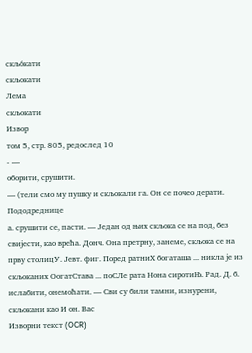скљо́кати
скљокати
Лема
скљокати
Извор
том 5, стр. 805, редослед 10
- —
оборити, срушити.
— (тели смо му пушку и скљокали га. Он се почео дерати.
Пододреднице
а. срушити се, пасти. — Један од њих скљока се на под, без свијести, као врећа. Донч. Она претрну, занеме, скљока се на прву столицУ. Јевт. фиг. Поред ратниХ богаташа ... никла је из скљоканих ОогатСтава ... поСЛе рата Нона сиротиЊ. Рад. Д. б. ислабити, онемоћати. — Сви су били тамни, изнурени, скљокани као И он. Вас
Изворни текст (OCR)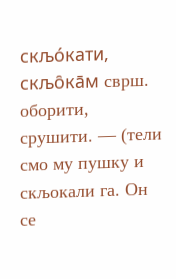скљо́кати, скљо̑ка̄м сврш. оборити, срушити. — (тели смо му пушку и скљокали га. Он се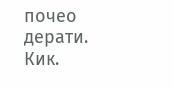почео дерати. Кик.